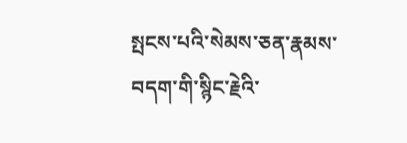སྤངས་པའི་སེམས་ཅན་རྣམས་བདག་གི་སྙིང་རྗེའི་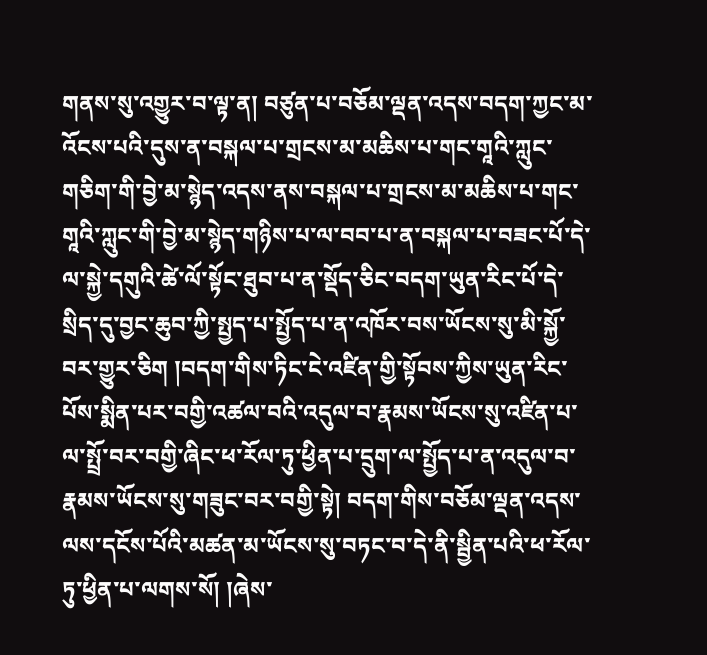གནས་སུ་འགྱུར་བ་ལྟ་ན། བཙུན་པ་བཅོམ་ལྡན་འདས་བདག་ཀྱང་མ་འོངས་པའི་དུས་ན་བསྐལ་པ་གྲངས་མ་མཆིས་པ་གང་གཱའི་ཀླུང་གཅིག་གི་བྱེ་མ་སྙེད་འདས་ནས་བསྐལ་པ་གྲངས་མ་མཆིས་པ་གང་གཱའི་ཀླུང་གི་བྱེ་མ་སྙེད་གཉིས་པ་ལ་བབ་པ་ན་བསྐལ་པ་བཟང་པོ་དེ་ལ་སྐྱེ་དགུའི་ཚེ་ལོ་སྟོང་ཐུབ་པ་ན་སྡོད་ཅིང་བདག་ཡུན་རིང་པོ་དེ་སྲིད་དུ་བྱང་ཆུབ་ཀྱི་སྤྱད་པ་སྤྱོད་པ་ན་འཁོར་བས་ཡོངས་སུ་མི་སྐྱོ་བར་གྱུར་ཅིག །བདག་གིས་ཏིང་ངེ་འཛིན་གྱི་སྟོབས་ཀྱིས་ཡུན་རིང་པོས་སྨིན་པར་བགྱི་འཚལ་བའི་འདུལ་བ་རྣམས་ཡོངས་སུ་འཛིན་པ་ལ་སྤྲོ་བར་བགྱི་ཞིང་ཕ་རོལ་ཏུ་ཕྱིན་པ་དྲུག་ལ་སྤྱོད་པ་ན་འདུལ་བ་རྣམས་ཡོངས་སུ་གཟུང་བར་བགྱི་སྟེ། བདག་གིས་བཅོམ་ལྡན་འདས་ལས་དངོས་པོའི་མཚན་མ་ཡོངས་སུ་བཏང་བ་དེ་ནི་སྦྱིན་པའི་ཕ་རོལ་ཏུ་ཕྱིན་པ་ལགས་སོ། །ཞེས་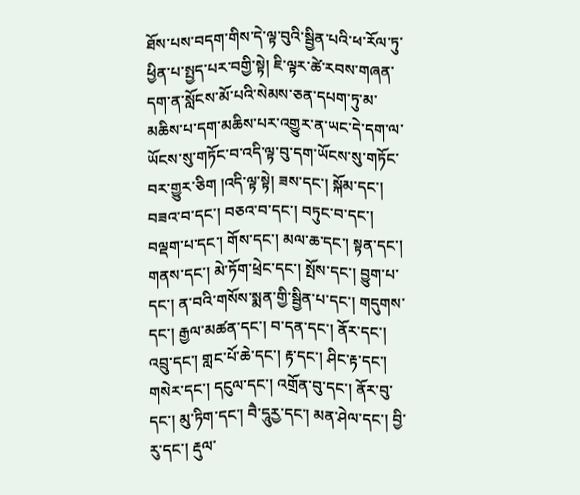ཐོས་པས་བདག་གིས་དེ་ལྟ་བུའི་སྦྱིན་པའི་ཕ་རོལ་ཏུ་ཕྱིན་པ་སྤྱད་པར་བགྱི་སྟེ། ཇི་ལྟར་ཚེ་རབས་གཞན་དག་ན་སློངས་མོ་པའི་སེམས་ཅན་དཔག་ཏུ་མ་མཆིས་པ་དག་མཆིས་པར་འགྱུར་ན་ཡང་དེ་དག་ལ་ཡོངས་སུ་གཏོང་བ་འདི་ལྟ་བུ་དག་ཡོངས་སུ་གཏོང་བར་གྱུར་ཅིག །འདི་ལྟ་སྟེ། ཟས་དང་། སྐོམ་དང་། བཟའ་བ་དང་། བཅའ་བ་དང་། བཏུང་བ་དང་། བལྡག་པ་དང་། གོས་དང་། མལ་ཆ་དང་། སྟན་དང་། གནས་དང་། མེ་ཏོག་ཕྲེང་དང་། སྤོས་དང་། བྱུག་པ་དང་། ན་བའི་གསོས་སྨན་གྱི་སྦྱིན་པ་དང་། གདུགས་དང་། རྒྱལ་མཚན་དང་། བ་དན་དང་། ནོར་དང་། འབྲུ་དང་། གླང་པོ་ཆེ་དང་། རྟ་དང་། ཤིང་རྟ་དང་། གསེར་དང་། དངུལ་དང་། འགྲོན་བུ་དང་། ནོར་བུ་དང་། མུ་ཏིག་དང་། བཻ་དཱུརྱ་དང་། མན་ཤེལ་དང་། བྱི་རུ་དང་། རྡུལ་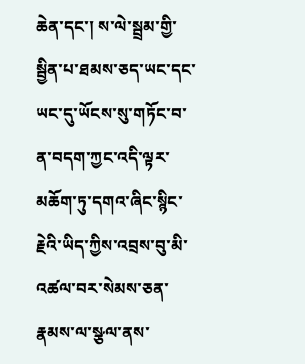ཆེན་དང་། ས་ལེ་སྦྲམ་གྱི་སྦྱིན་པ་ཐམས་ཅད་ཡང་དང་ཡང་དུ་ཡོངས་སུ་གཏོང་བ་ན་བདག་ཀྱང་འདི་ལྟར་མཆོག་ཏུ་དགའ་ཞིང་སྙིང་རྗེའི་ཡིད་ཀྱིས་འབྲས་བུ་མི་འཚལ་བར་སེམས་ཅན་རྣམས་ལ་སྩལ་ནས་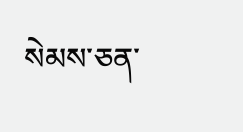སེམས་ཅན་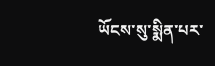ཡོངས་སུ་སྨིན་པར་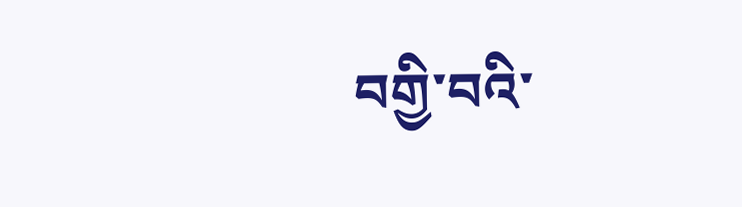བགྱི་བའི་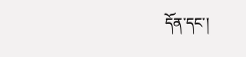དོན་དང་།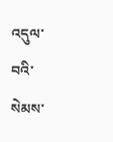འདུལ་བའི་སེམས་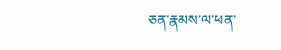ཅན་རྣམས་ལ་ཕན་